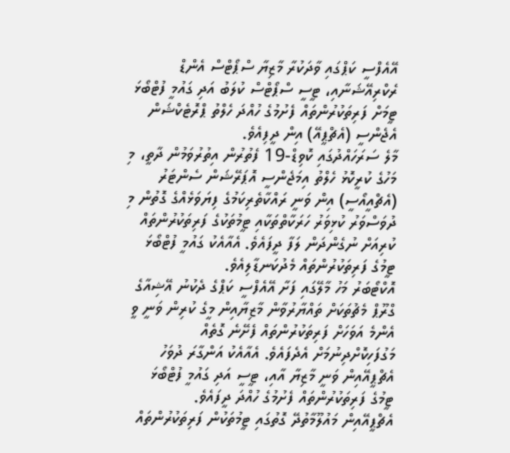އޭއެފްސީ ކަޕްގައި ވާދަކުރާ މާޒިޔާ ސްޕޯޓްސް އެންޑް ރެކްރިއޭޝަނާއި، ޓީސީ ސްޕޯޓްސް ކުލަބު އަދި ގައުމީ ފުޓްބޯޅަ ޓީމަށް ފަރިތަކުރުންތައް ފެށުމުގެ ހުއްދަ ހެލްތު ޕްރޮޓެކްޝަން އެޖެންސީ (އެޗްޕީއޭ) އިން ދީފިއެވެ.
މާލެ ސަރަހައްދުގައި ކޮވިޑް-19 ފެތުރުން އިތުރުވަމުން ދާތީ، މި މަހުގެ ކުރީކޮޅު ހެލްތު އިމަޖެންސީ އޮޕަރޭޝަން ސެންޓަރު (އެޗްއީއޯސީ) އިން ވަނީ ރައްކާތެރިކަމުގެ ފިޔަވަޅެއްގެ ގޮތުން މި ދުވަސްވަރު ކުޅިވަރު ހަރަކާތްތަކާއި ޓީމުތަކުގެ ފަރިތަކުރުންތައް ކުރިއަށް ނުގެންދަން ލަފާ ދީފައެވެ. އެއާއެކު ގައުމީ ފުޓްބޯޅަ ޓީމުގެ ފަރިތަކުރުންތައް މެދުކަނޑާލިއެވެ.
އޮކްޓޯބަރު މަހު މާލޭގައި ފަށާ އޭއެފްސީ ކަޕްގެ ދެކުނު އޭޝިއާގެ ގްރޫޕް މެޗުތަކަށް ތައްޔާރުވާން މާޒިޔާއިން މީގެ ކުރިން ވަނީ ވީ އެންމެ އަވަހަށް ފަރިތަކުރުންތައް ފެށޭނެ ގޮތެއް މަގުފަހިކޮށްދިނުމަށް އެދެފައެވެ. އެއާއެކު އަންގާރަ ދުވަހު އެޗްޕީއޭއިން ވަނީ މާޒިޔާ އާއި، ޓީސީ އަދި ގައުމީ ފުޓްބޯޅަ ޓީމުގެ ފަރިތަކުރުންތައް ފެށުމުގެ ހުއްދަ ދީފައެވެ.
އެޗްޕީއޭއިން މައުލޫމާތުދޭ ގޮތުގައި ޓީމުތަކުން ފަރިތަކުރުންތައް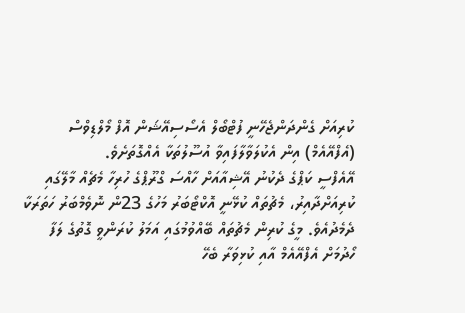ކުރިއަށް ގެންދަންޖެހޭނީ ފުޓްބޯލް އެސޯސިއޭޝަން އޮފް މޯލްޑިވްސް (އެފްއޭއެމް) އިން އެކުލަވާލާފައިވާ އުސޫލުތަކާ އެއްގޮތަށެވެ.
އޭއެފްސީ ކަޕްގެ ދެކުނު އޭޝިއާއަށް ހާއްސަ ގްރޫޕްގެ ހުރިހާ މެޗެއް މާލޭގައި ކުރިއަށްދާއިރު، މެޗުތައް ކުޅޭނީ އޮކްޓޯބަރު މަހުގެ 23ން ނޮވެމްބަރު ހަތަރަކާ ދެމެދުއެވެ. މީގެ ކުރިން މެޗުތައް ބޭއްވުމުގައި އަމަލު ކުރަންވީ ގޮތުގެ ލަފާ ހޯދުމަށް އެފްއޭއެމް އާއި ކުޅިވަރާ ބެހޭ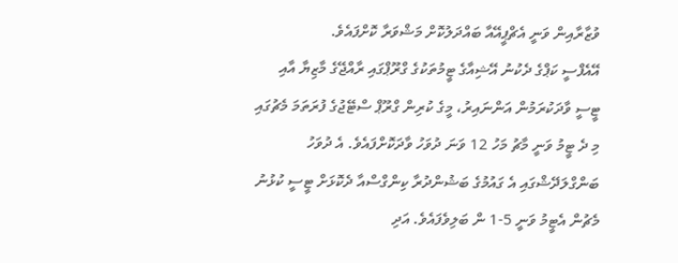ވުޒާރާއިން ވަނީ އެޗްޕީއޭއާ ބައްދަލުކޮށް މަޝްވަރާ ކޮށްފައެވެ.
އޭއެފްސީ ކަޕްގެ ދެކުނު އޭޝިއާގެ ޓީމުތަކުގެ ގްރޫޕްގައި ރާއްޖޭގެ މާޒިޔާ އާއި ޓީސީ ވާދަކުރަމުން އަންނައިރު، މީގެ ކުރިން ގްރޫޕް ސްޓޭޖުގެ ފުރަތަމަ މެޗުގައި މި ދެ ޓީމު ވަނީ މާޗު މަހު 12 ވަނަ ދުވަހު ވާދަކޮށްފައެވެ. އެ ދުވަހު ބަންގްލަދޭޝްގައި އެ ގައުމުގެ ބަޝުންދުރާ ކިންގްސްއާ ދެކޮޅަށް ޓީސީ ކުޅުނު މެޗުން އެޓީމު ވަނީ 5-1 ން ބަލިވެފައެވެ. އަދި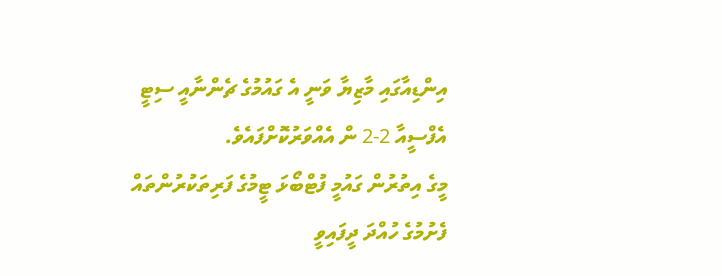އިންޑިއާގައި މާޒިޔާ ވަނީ އެ ގައުމުގެ ޗެންނާއީ ސިޓީ އެފްސީއާ 2-2 ން އެއްވަރުކޮށްފައެވެ.
މީގެ އިތުރުން ގައުމީ ފުޓްބޯޅަ ޓީމުގެ ފަރިތަކުރުންތައް ފެށުމުގެ ހުއްދަ ދީފައިވީ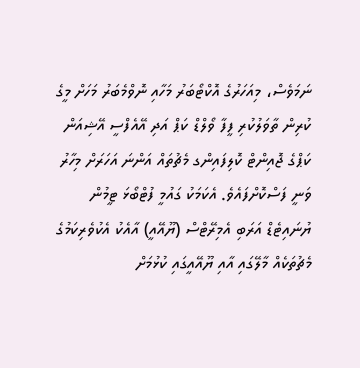ނަމަވެސް، މިއަހަރުގެ އޮކްޓޯބަރު މަހާއި ނޮވްމެބަރު މަހަށް މީގެ ކުރިން ތާވަލުކުރި ފީފާ ވޯލްޑް ކަޕް އަދި އޭއެފްސީ އޭޝިއަން ކަޕްގެ ޖޮއިންޓް ކޮލިފައިންގ މެޗުތައް އަންނަ އަހަރަށް މިހާރު ވަނީ ފަސްކޮށްފައެވެ. އެކަމަކު ގައުމީ ފުޓްބޯޅަ ޓީމުން ޔުނައިޓެޑް އަރަބި އެމިރޭޓްސް (ޔޫއޭއީ) އާއެކު އެކުވެރިކަމުގެ މެޗުތަކެއް މާލޭގައި އާއި ޔޫއޭއީގައި ކުޅުމަށް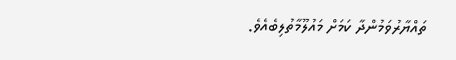ތައްޔާރުވަމުންދާ ކަމަށް މައުލޫމާތުލިބެއެވެ.